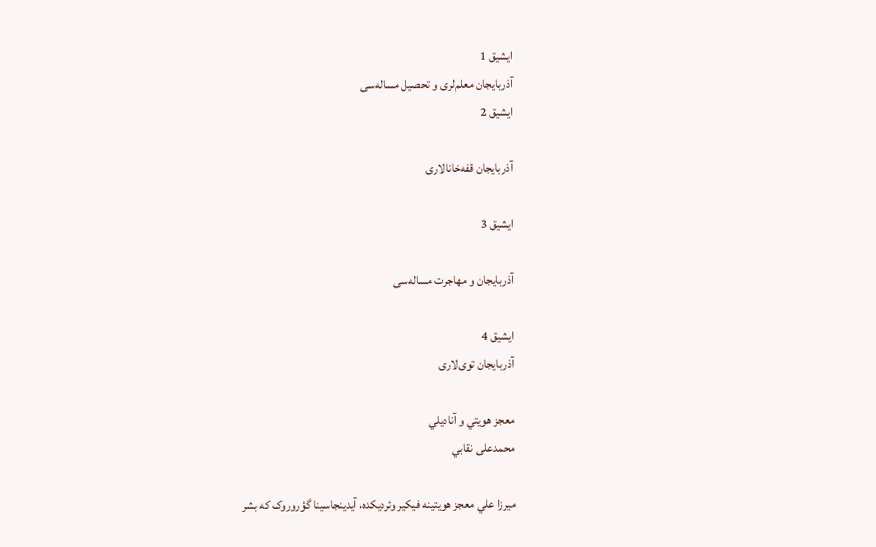ایشیق 1
آذربایجان معلم‌لری و تحصیل مساله‌سی
ایشیق 2

آذربایجان قفه‌خانالاری

ایشیق 3

آذربایجان و مهاجرت مساله‌سی

ایشیق 4
آذربایجان توی‌لاری

معجز هويتي و آناديلي
محمدعلی نقابي

ميرزا علي معجز هويتينه فيکير وئرديکده، آيدينجاسينا گؤروروک که بشر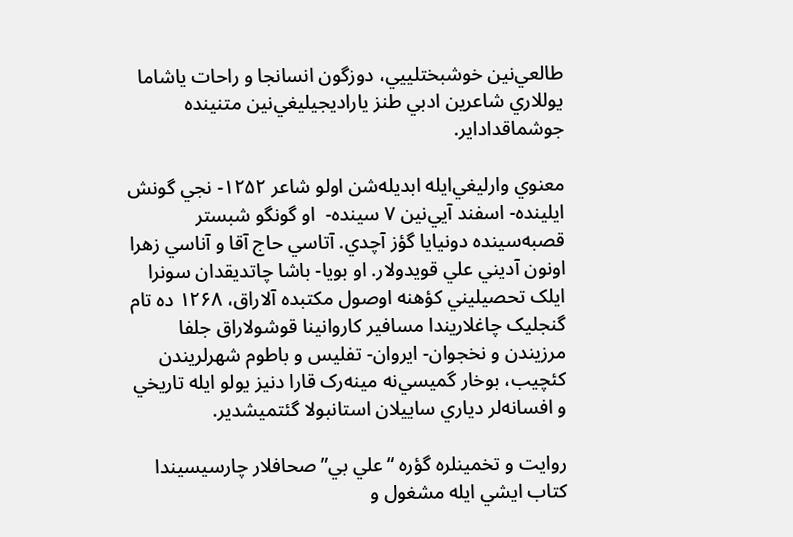طالعي‌نين خوشبختلييي، دوزگون انسانجا و راحات ياشاما يوللاري شاعرين ادبي طنز ياراديجيليغي‌نين متنينده جوشماقداداير.

معنوي وارليغي‌ايله ابديله‌شن اولو شاعر ۱۲۵۲- نجي گونش ايلينده- اسفند آيي‌نين ۷ سينده-  او گونگو شبستر قصبه‌سينده دونيايا گؤز آچدي. آتاسي حاج آقا و آناسي زهرا اونون آديني علي قويدولار. او بويا- باشا چاتديقدان سونرا ايلک تحصيليني کؤهنه اوصول مکتبده آلاراق، ۱۲۶۸ ده تام گنجليک چاغلاريندا مسافير کاروانينا قوشولاراق جلفا مرزيندن و نخجوان- ايروان- تفليس و باطوم شهرلريندن کئچيب، بوخار گميسي‌نه مينه‌رک قارا دنيز يولو ايله تاريخي و افسانه‌لر دياري ساييلان استانبولا گئتميشدير.

روايت و تخمينلره گؤره “علي بي” صحافلار چارسيسيندا کتاب ايشي ايله مشغول و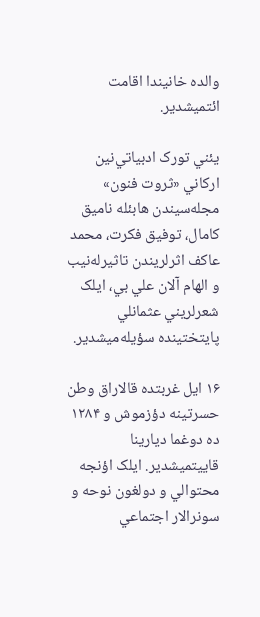والده خانيندا اقامت ائتميشدير.

يئني تورک ادبیاتي‌نين ارکاني «ثروت فنون» مجله‌سيندن هابئله ناميق کامال، توفيق فکرت، محمد عاکف اثرلريندن تاثير‌له‌نيب و الهام آلان علي بي، ايلک شعرلريني عثمانلي پايتختينده سؤيله‌ميشدير.

۱۶ ايل غربتده قالاراق وطن حسرتينه دؤزموش و ۱۲۸۴ ده دوغما ديارينا قاييتميشدير. ايلک اؤنجه محتوالي و دولغون نوحه و سونرالار اجتماعي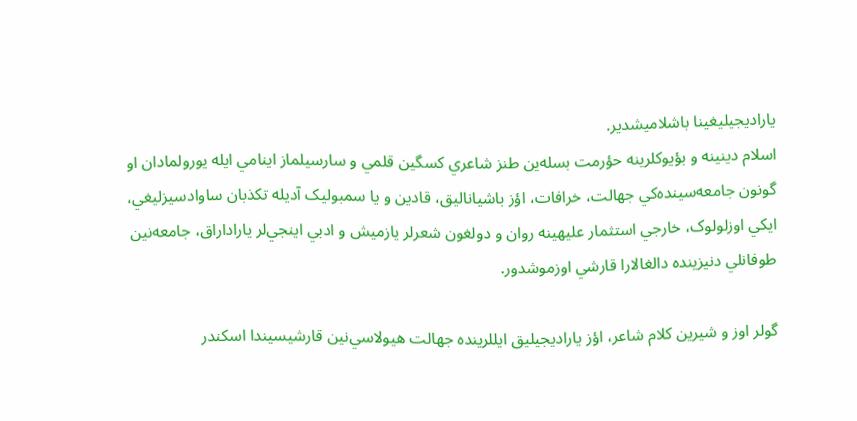ياراديجيليغينا باشلاميشدير.
اسلام دينينه و بؤيوکلرينه حؤرمت بسله‌ين طنز شاعري کسگين قلمي و سارسيلماز اينامي ايله يورولمادان او گونون جامعه‌سينده‌کي جهالت، خرافات، اؤز باشياناليق، قادين و يا سمبوليک آديله تکذبان ساوادسيزليغي، ايکي اوزلولوک، خارجي استثمار عليهينه روان و دولغون شعرلر يازميش و ادبي اينجي‌لر ياراداراق، جامعه‌نين طوفانلي دنيزينده دالغالارا قارشي اوزموشدور.

گولر اوز و شيرين کلام شاعر، اؤز ياراديجيليق ايللرينده جهالت هيولاسي‌نين قارشيسيندا اسکندر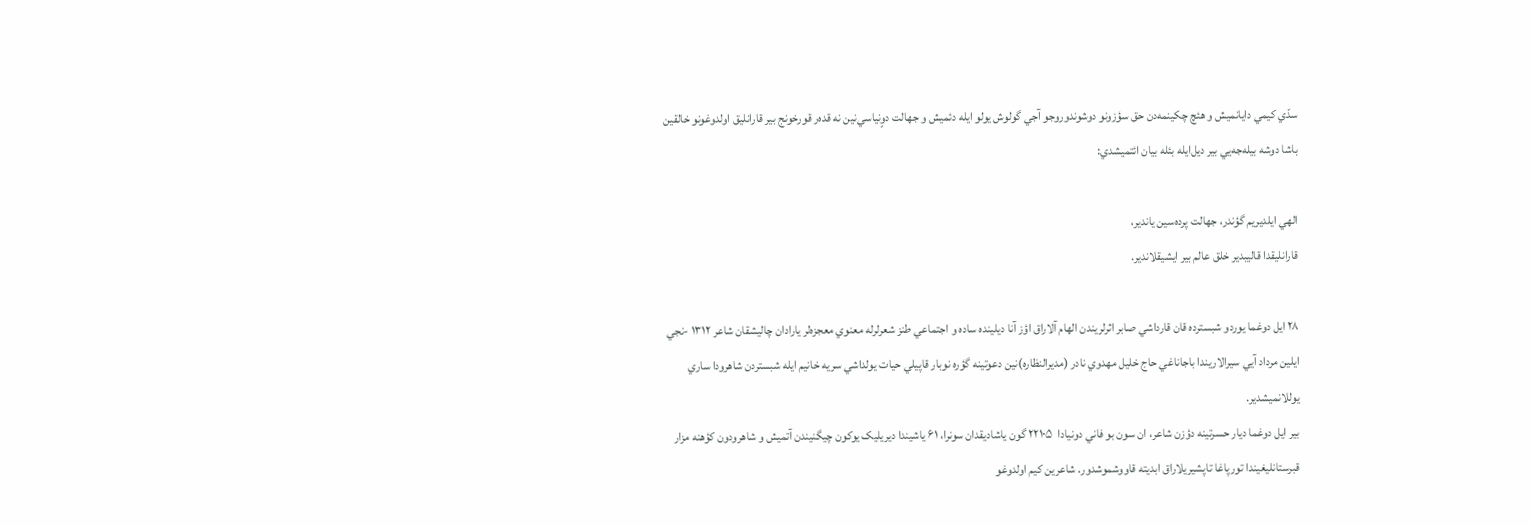سدّي کيمي دايانميش و هئچ چکينمه‌دن حق سؤزونو دوشوندوروجو آجي گولوش يولو ايله دئميش و جهالت دوٍنياسي‌نين نه قده‌ر قورخونج بير قارانليق اولدوغونو خالقين باشا دوشه بيله‌جه‌يي بير ديل‌ايله بئله بيان ائتميشدي:

الهي ايلديريم گؤندر، جهالت پرده‌سين ياندير،
قارانليقدا قاليبدير خلق عالم بير ايشيقلاندير.

۲۸ ايل دوغما يوردو شبسترده قان قارداشي صابر اثرلريندن الهام آلاراق اؤز آنا ديلينده ساده و اجتماعي طنز شعرلرله معنوي معجزه‌لر يارادان چاليشقان شاعر ۱۳۱۲ -نجي ايلين مرداد آيي سيرالاريندا باجاناغي حاج خليل مهدوي نادر (مديرالنظاره)نين دعوتينه گؤره نوبار قاپيلي حيات يولداشي سريه خانيم ايله شبستردن شاهرودا ساري يوللانميشدير.
بير ايل دوغما ديار حسرتينه دؤزن شاعر، ان سون بو فاني دونيادا  ۲۲۱۰۵ گون ياشاديقدان سونرا، ۶۱ ياشيندا ديريليک يوکون چيگنيندن آتميش و شاهرودون کؤهنه مزار قبرستانليغيندا تورپاغا تاپشيريلاراق ابديته قاووشموشدور. شاعرين کيم اولدوغو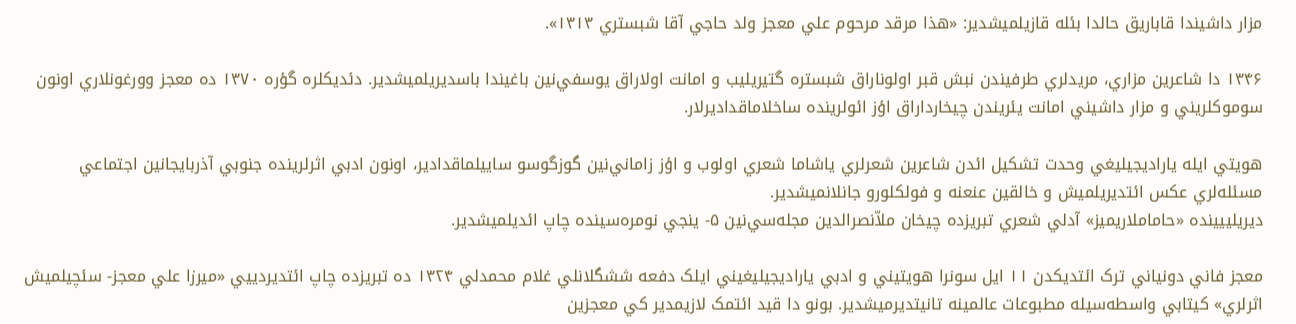مزار داشيندا قاباريق حالدا بئله قازيلميشدير: «هذا مرقد مرحوم علي معجز ولد حاجي آقا شبستري ۱۳۱۳».

۱۳۴۶ دا شاعرين مزاري، مريدلري طرفيندن نبش قبر اولوناراق شبستره گتيريليب و امانت اولاراق يوسفي‌نين باغيندا باسديريلميشدير. دئديکلره گؤره ۱۳۷۰ ده معجز وورغونلاري اونون سوموکلريني و مزار داشيني امانت يئريندن چيخارداراق اؤز ائولرينده ساخلاماقداديرلار.

هويتي ايله ياراديجيليغي وحدت تشکيل ائدن شاعرين شعرلري ياشاما شعري اولوب و اؤز زاماني‌نين گوزگوسو ساييلماقدادير، اونون ادبي اثرلرينده جنوبي آذربايجانين اجتماعي مسئله‌لري عکس ائتديريلميش و خالقين عنعنه و فولکلورو جانلانميشدير.
ديريلييينده «حاماملاريميز» آدلي شعري تبريزده چيخان ملاّنصرالدين مجله‌سي‌نين ۵- ينجي نومره‌سينده چاپ ائديلميشدير.

معجز فاني دونياني ترک ائتديکدن ۱۱ ايل سونرا هويتيني و ادبي ياراديجيليغيني ايلک دفعه ششگلانلي غلام محمدلي ۱۳۲۴ ده تبريزده چاپ ائتديردييي «ميرزا علي معجز- سئچيلميش اثرلري» کيتابي واسطه‌سيله مطبوعات عالمينه تانيتديرميشدير. بونو دا قيد ائتمک لازيمدير کي معجزين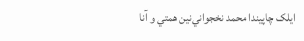ايلک چاپيندا محمد نخجواني‌نين همتي و آنا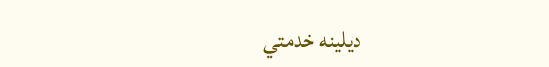ديلينه خدمتي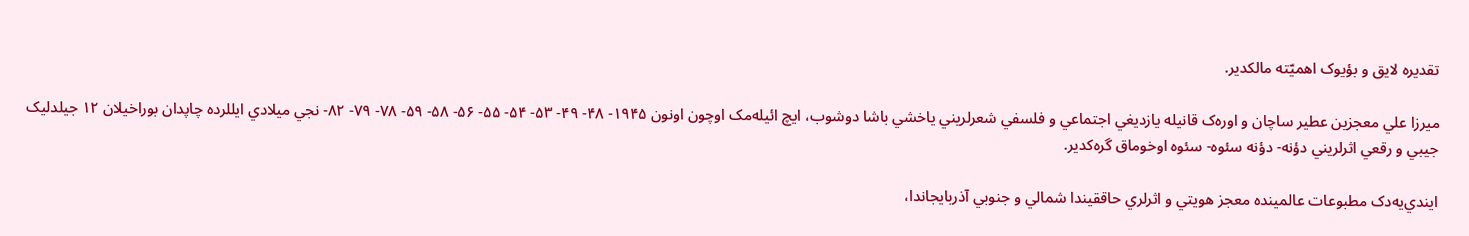تقديره لايق و بؤيوک اهميّته مالکدير.

ميرزا علي معجزين عطير ساچان و اوره‌ک قانيله يازديغي اجتماعي و فلسفي شعرلريني ياخشي باشا دوشوب، ايچ ائيله‌مک اوچون اونون ۱۹۴۵- ۴۸- ۴۹- ۵۳- ۵۴- ۵۵- ۵۶- ۵۸- ۵۹- ۷۸- ۷۹- ۸۲- نجي ميلادي ايللرده چاپدان بوراخيلان ۱۲ جيلدليک جيبي و رقعي اثرلريني دؤنه- دؤنه سئوه- سئوه اوخوماق گره‌کدير.

ايندي‌يه‌دک مطبوعات عالمينده معجز هويتي و اثرلري حاققيندا شمالي و جنوبي آذربايجاندا،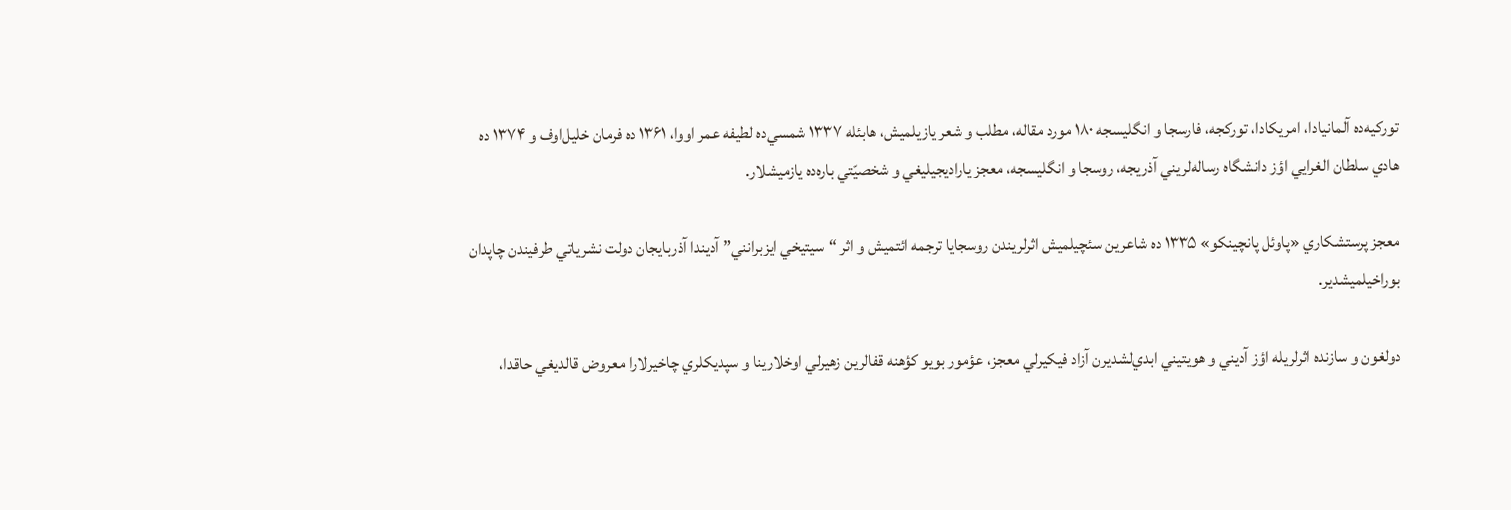تورکيه‌ده آلمانيادا، امريکادا، تورکجه، فارسجا و انگليسجه ۱۸۰ مورد مقاله، مطلب و شعر يازيلميش، هابئله ۱۳۳۷ شمسي‌ده لطيفه عمر اووا، ۱۳۶۱ ده فرمان خليل‌اوف و ۱۳۷۴ ده هادي سلطان الغرايي اؤز دانشگاه رساله‌لريني آذريجه، روسجا و انگليسجه، معجز ياراديجيليغي و شخصيّتي باره‌ده يازميشلار.

معجز پرستشکاري «پاوئل پانچينکو» ۱۳۳۵ ده شاعرين سئچيلميش اثرلريندن روسجايا ترجمه ائتميش و اثر “سيتيخي ايزبرانني” آديندا آذربايجان دولت نشرياتي طرفيندن چاپدان بوراخيلميشدير.

دولغون و سازنده اثرلريله اؤز آديني و هويتيني ابدي‌لشديرن آزاد فيکيرلي معجز، عؤمور بويو کؤهنه قفالرين زهيرلي اوخلارينا و سپديکلري چاخيرلارا معروض قالديغي حاقدا،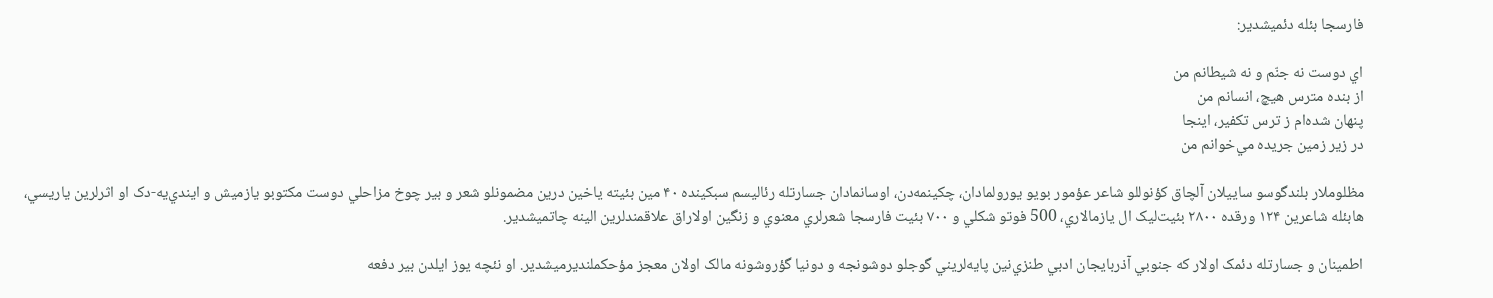فارسجا بئله دئميشدير:

اي دوست نه جنّم و نه شيطانم من
از بنده مترس هيچ، انسانم من
پنهان شده‌ام ز ترس تکفير، اينجا
در زير زمين جريده مي‌خوانم من

مظلوملار بلندگوسو ساييلان آلچاق کؤنوللو شاعر عؤمور بويو يورولمادان، چکينمه‌دن، اوسانمادان جسارتله رئاليسم سبکينده ۴۰ مين بئيته ياخين درين مضمونلو شعر و بير چوخ مزاحلي دوست مکتوبو يازميش و ايندي‌يه-دک او اثرلرين ياريسي، هابئله شاعرين ۱۲۴ ورقده ۲۸۰۰ بئيت‌ليک ال يازمالاري، 500 فوتو شکلي و ۷۰۰ بئيت فارسجا شعرلري معنوي و زنگين اولاراق علاقمندلرين الينه چاتميشدير.

اطمينان و جسارتله دئمک اولار که جنوبي آذربايجان ادبي طنزي‌نين پايه‌لريني گوجلو دوشونجه و دونيا گؤروشونه مالک اولان معجز مؤحکملنديرميشدير. او نئچه يوز ايلدن بير دفعه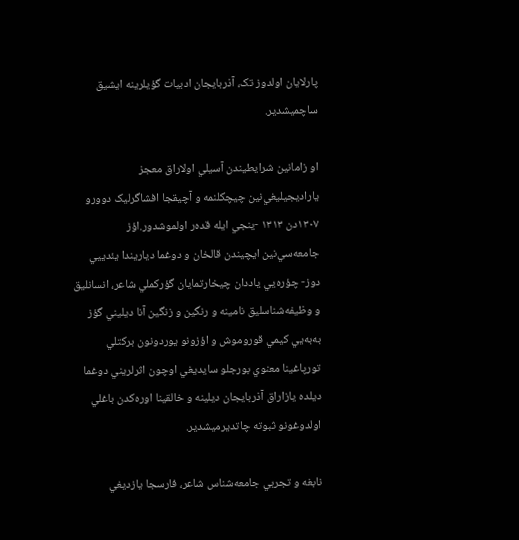پارلايان اولدوز تک، آذربايجان ادبیات گؤيلرينه ايشيق ساچميشدير.

او زامانين شرايطيندن آسيلي اولاراق معجز ياراديجيليغي‌نين چيچکلنمه‌ و آچيقجا افشاگرليک دوورو ۱۳۰۷دن ۱۳۱۳ -ينجي ايله قده‌ر اولموشدور.اؤز جامعه‌سي‌نين ايچيندن قالخان و دوغما دياريندا يئدييي دوز- چؤره‌يي ياددان چيخارتمايان گؤرکملي شاعر، انسانليق و وظيفه‌شناسليق نامينه و رنگين و زنگين آنا ديليني گؤز به‌به‌يي کيمي قوروموش و اؤزونو يوردونون برکتلي تورپاغينا معنوي بورجلو سايديغي اوچون اثرلريني دوغما ديلده يازاراق آذربايجان ديلينه و خالقينا اوره‌کدن باغلي اولدوغونو ثبوته چاتديرميشدير.

نابغه و تجربي جامعه‌شناس شاعر، فارسجا يازديغي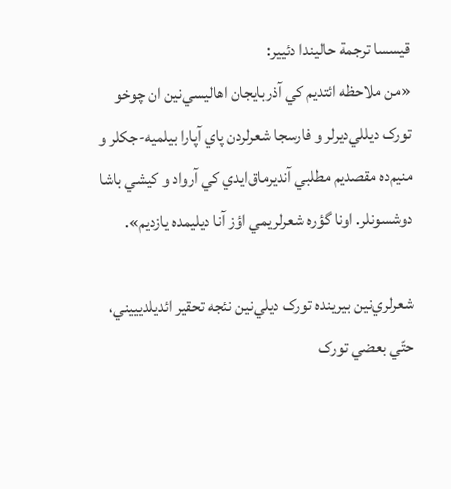قيسسا ترجمة حاليندا دئيير:
«من ملاحظه ائتديم کي آذربايجان اهاليسي‌نين ان چوخو تورک ديللي‌ديرلر و فارسجا شعرلردن پاي آپارا بيلميه-جکلر و منيم‌ده مقصديم مطلبي آنديرماق‌ايدي کي آرواد و کيشي باشا دوشسونلر. اونا گؤره شعرلريمي اؤز آنا ديليمده يازديم».

شعرلري‌نين بيرينده تورک ديلي‌نين نئجه تحقير ائديلديييني، حتّي بعضي تورک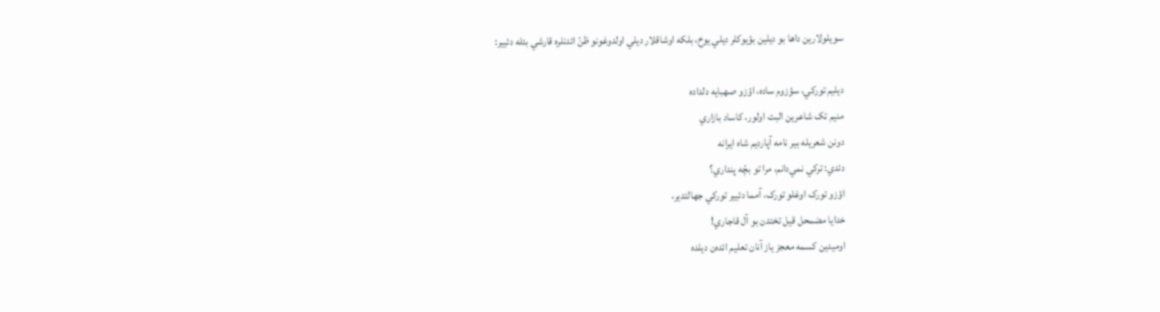سويلولارين داها بو ديلين بؤيوکلر ديلي يوخ، بلکه اوشاقلار ديلي اولدوغونو ظنّ ائدنلره قارشي بئله دئيير:

ديليم تورکي، سؤزوم ساده، اؤزو صهبايه دلداده
منيم تک شاعرين البت اولور، کاساد بازاري
دونن شعريله بير نامه آپارديم شاه ايرانه
دئدي: ترکي نمي‌دانم، مرا تو بچّه پنداري؟
اؤزو تورک اوغلو تورک، آمما دئيير تورکي جهالتدير،
خدايا مضمحل قيل تختدن بو آل قاجاري!
اوميدين کسمه معجز ياز آنان تعليم ائده‌ن ديلده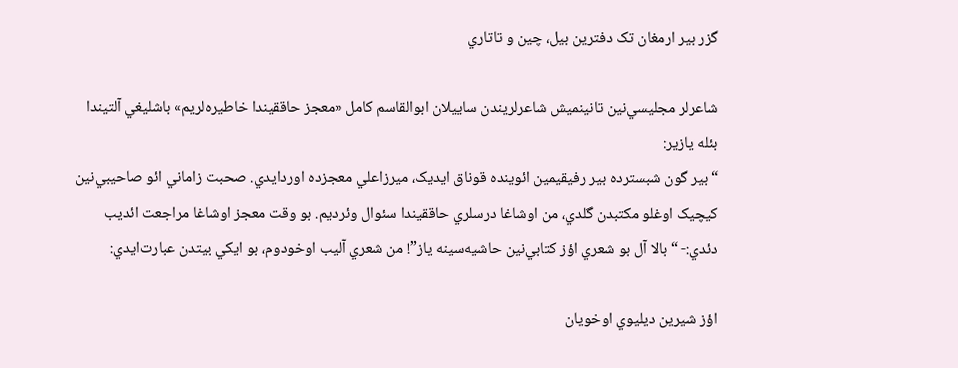گزر بير ارمغان تک دفترين بيل، چين و تاتاري

شاعرلر مجليسي‌نين تانينميش شاعرلريندن ساييلان ابوالقاسم کامل «معجز حاققيندا خاطيره‌لريم» باشليغي آلتيندا بئله يازير:
“بير گون شبسترده بير رفيقيمين ائوينده قوناق ايديک، ميرزاعلي معجزده اوردايدي. صحبت زاماني ائو صاحيبي‌نين کيچيک اوغلو مکتبدن گلدي، من اوشاغا درسلري حاققيندا سئوال وئرديم. بو وقت معجز اوشاغا مراجعت ائديب دئدي:- “بالا آل بو شعري اؤز کتابي‌نين حاشيه‌سينه ياز”! من شعري آليب اوخودوم، بو ايکي بيتدن عبارت‌ايدي:

اؤز شيرين ديليوي اوخويان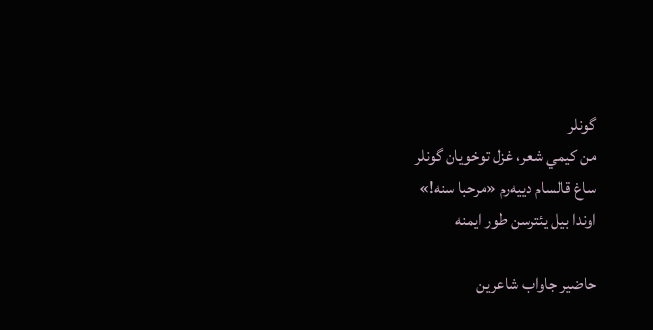گونلر
من کيمي شعر، غزل توخويان گونلر
ساغ قالسام دييه‌رم «مرحبا سنه!»
اوندا بيل يئترسن طور ايمنه

حاضير جاواب شاعرين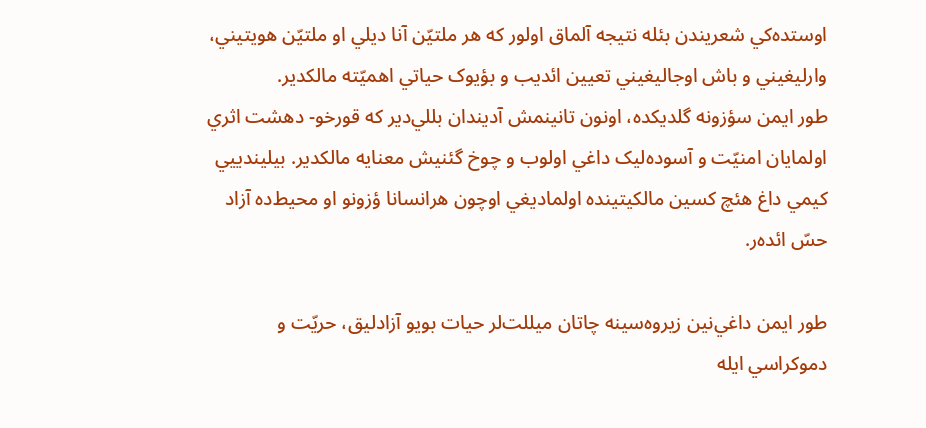اوستده‌کي شعريندن بئله نتيجه آلماق اولور که هر ملتيّن آنا ديلي او ملتيّن هويتيني، وارليغيني و باش اوجاليغيني تعيين ائديب و بؤيوک حياتي اهميّته مالکدير.
طور ايمن سؤزونه گلديکده، اونون تانينمش آديندان بللي‌دير که قورخو- دهشت اثري اولمايان امنيّت و آسوده‌ليک داغي اولوب و چوخ گئنيش معنايه مالکدير. بيليندييي کيمي داغ هئچ کسين مالکيتينده اولماديغي اوچون هرانسانا ؤزونو او محيط‌ده آزاد حسّ ائده‌ر.

طور ايمن داغي‌نين زيروه‌سينه چاتان ميللت‌لر حيات بويو آزادليق، حريّت و دموکراسي ايله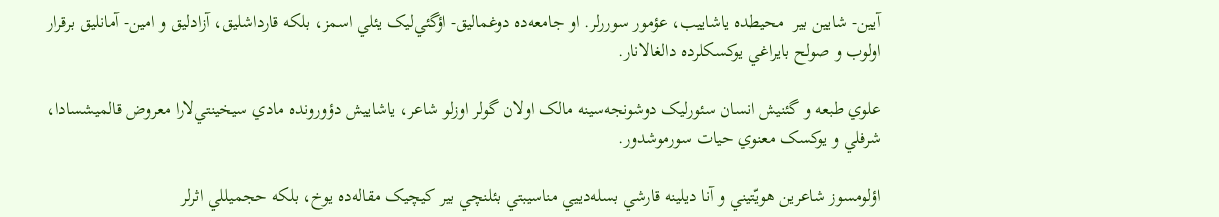آيين- شايين بير  محيطده ياشاييب، عؤمور سوررلر. او جامعه‌ده دوغماليق- اؤگئي‌ليک يئلي اسمز، بلکه قارداشليق، آزادليق و امين- آمانليق برقرار اولوب و صولح بايراغي يوکسکلرده دالغالانار.

علوي طبعه و گئنيش انسان سئورليک دوشونجه‌سينه مالک اولان گولر اوزلو شاعر، ياشاييش دؤورونده مادي سيخينتي‌لارا معروض قالميشسادا، شرفلي و يوکسک معنوي حيات سورموشدور.

اؤلومسوز شاعرين هويّتيني و آنا ديلينه قارشي بسله‌دييي مناسيبتي بئلنچي بير کيچيک مقاله‌ده يوخ، بلکه حجميللي اثرلر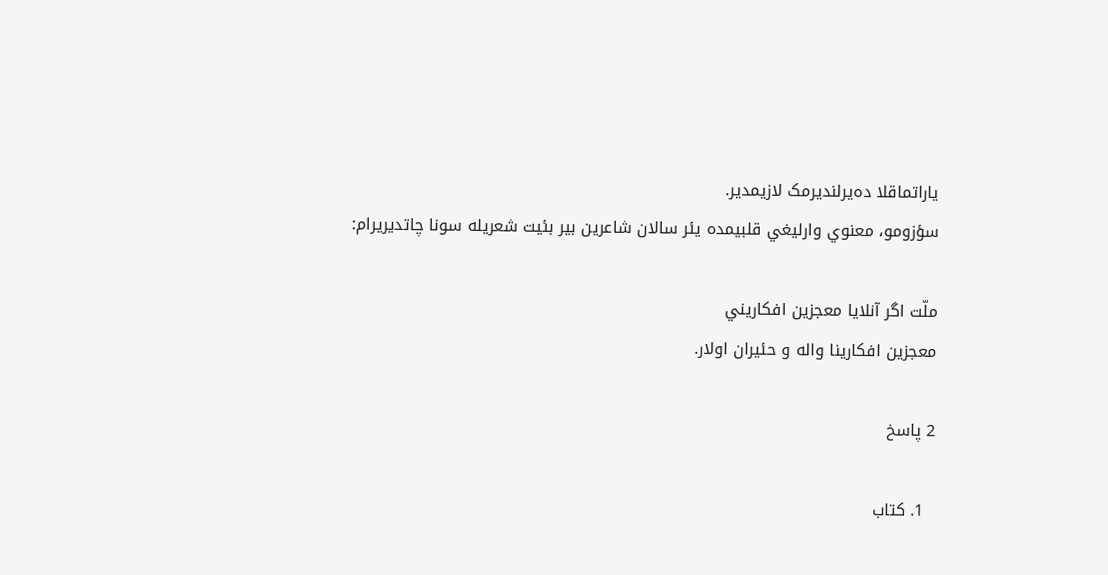ياراتماقلا ده‌يرلنديرمک لازيمدير.
سؤزومو، معنوي وارليغي قلبيمده يئر سالان شاعرين بير بئيت شعريله سونا چاتديريرام:

ملّت اگر آنلايا معجزين افکاريني
معجزين افکارينا واله و حئيران اولار.

2 پاسخ

  1. کتاب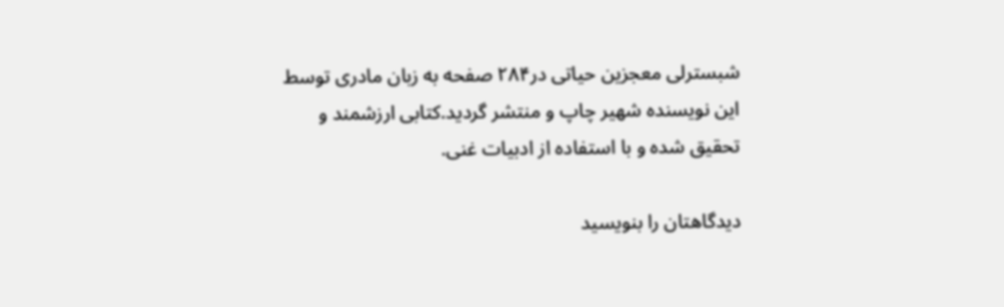شبسترلی معجزین حیاتی در۲۸۴ صفحه به زبان مادری توسط این نویسنده شهیر چاپ و منتشر گردید.کتابی ارزشمند و تحقیق شده و با استفاده از ادبیات غنی.

دیدگاهتان را بنویسید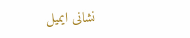نشانی ایمیل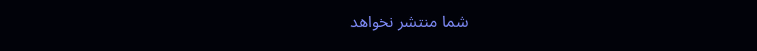شما منتشر نخواهد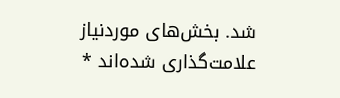شد. بخش‌های موردنیاز علامت‌گذاری شده‌اند *